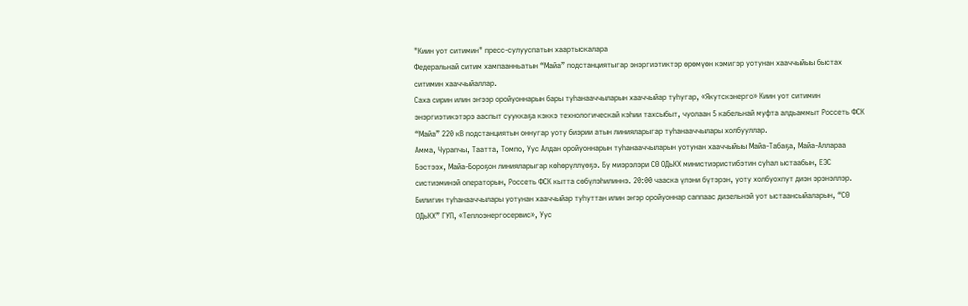"Киин уот ситимин" пресс-сулууспатын хаартыскалара
Федеральнай ситим хампаанньатын “Майа” подстанциятыгар энэргиэтиктэр өрөмүөн кэмигэр уотунан хааччыйыы быстах ситимин хааччыйаллар.
Саха сирин илин эҥээр оройуоннарын бары туһанааччыларын хааччыйар туһугар, «Якутскэнерго» Киин уот ситимин энэргиэтикэтэрэ ааспыт сууккаҕа кэккэ технологическай кэһии тахсыбыт, чуолаан 5 кабельнай муфта алдьаммыт Россеть ФСК “Майа” 220 кВ подстанциятын оннугар уоту биэрии атын линияларыгар туһанааччылары холбууллар.
Амма, Чурапчы, Таатта, Томпо, Уус Алдан оройуоннарын туһанааччыларын уотунан хааччыйыы Майа-Табаҕа, Майа-Аллараа Бэстээх, Майа-Бороҕон линияларыгар көһөрүллүөҕэ. Бу миэрэлэри СӨ ОДьКХ министиэристибэтин суһал ыстаабын, ЕЭС систиэминэй операторын, Россеть ФСК кытта сөбүлэһилиннэ. 20:00 чааска үлэни бүтэрэн, уоту холбуохпут диэн эрэнэллэр.
Билигин туһанааччылары уотунан хааччыйар туһуттан илин эҥэр оройуоннар саппаас дизельнэй уот ыстаансыйаларын, “СӨ ОДьКХ” ГУП, «Теплоэнергосервис», Уус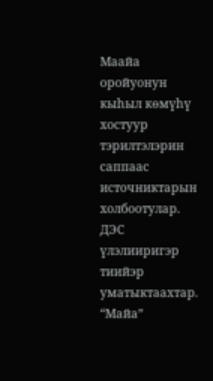Маайа оройуонун кыһыл көмүһү хостуур тэрилтэлэрин саппаас источниктарын холбоотулар. ДЭС үлэлииригэр тиийэр уматыктаахтар.
“Майа”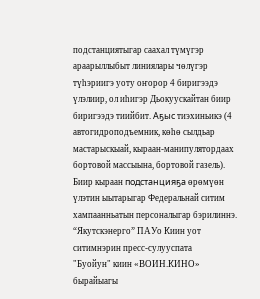подстанциятыгар саахал түмүгэр араарыллыбыт линиялары чөлүгэр түһэриигэ уоту оҥорор 4 биригээдэ үлэлиир, ол иһигэр Дьокуускайтан биир биригээдэ тиийбит. Аҕыс тиэхиньикэ (4 автогидроподъемник, көһө сылдьар мастарыскыай, кыраан-манипулятордаах бортовой массыына, бортовой газель). Биир кыраан подстанцияҕа өрөмүөн үлэтин ыытарыгар Федеральнай ситим хампаанньатын персоналыгар бэрилиннэ.
“Якутскэнерго” ПАУо Киин уот ситимнэрин пресс-сулууспата
"Буойун" киин «ВОИН.КИНО» бырайыагы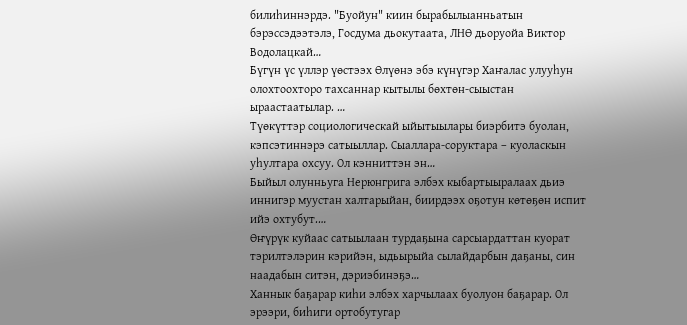билиһиннэрдэ. "Буойун" киин бырабылыанньатын бэрэссэдээтэлэ, Госдума дьокутаата, ЛНӨ дьоруойа Виктор Водолацкай…
Бүгүн үс үллэр үөстээх Өлүөнэ эбэ күнүгэр Хаҥалас улууһун олохтоохторо тахсаннар кытылы бөхтөн-сыыстан ыраастаатылар. …
Түөкүттэр социологическай ыйытыылары биэрбитэ буолан, кэпсэтиннэрэ сатыыллар. Сыаллара-соруктара – куоласкын уһултара охсуу. Ол кэнниттэн эн…
Быйыл олунньуга Нерюнгрига элбэх кыбартыыралаах дьиэ иннигэр муустан халтарыйан, биирдээх оҕотун көтөҕөн испит ийэ охтубут.…
Өҥүрүк куйаас сатыылаан турдаҕына сарсыардаттан куорат тэрилтэлэрин кэрийэн, ыдьырыйа сылайдарбын даҕаны, син наадабын ситэн, дэриэбинэҕэ…
Ханнык баҕарар киһи элбэх харчылаах буолуон баҕарар. Ол эрээри, биһиги ортобутугар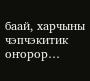баай, харчыны чэпчэкитик оҥорор…